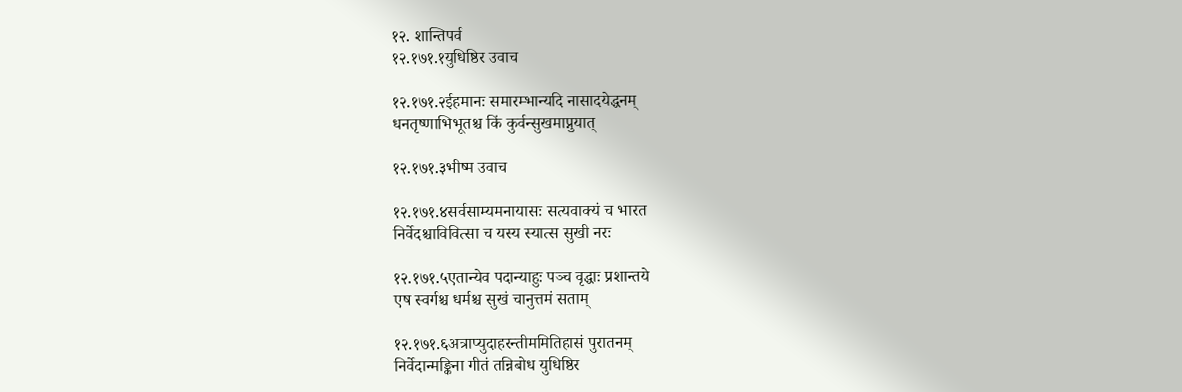१२. शान्तिपर्व
१२.१७१.१युधिष्ठिर उवाच

१२.१७१.२ईहमानः समारम्भान्यदि नासादयेद्धनम्
धनतृष्णाभिभूतश्च किं कुर्वन्सुखमाप्नुयात्

१२.१७१.३भीष्म उवाच

१२.१७१.४सर्वसाम्यमनायासः सत्यवाक्यं च भारत
निर्वेदश्चाविवित्सा च यस्य स्यात्स सुखी नरः

१२.१७१.५एतान्येव पदान्याहुः पञ्च वृद्धाः प्रशान्तये
एष स्वर्गश्च धर्मश्च सुखं चानुत्तमं सताम्

१२.१७१.६अत्राप्युदाहरन्तीममितिहासं पुरातनम्
निर्वेदान्मङ्किना गीतं तन्निबोध युधिष्ठिर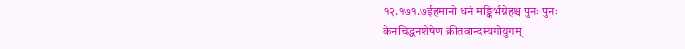१२.१७१.७ईहमानो धनं मङ्किर्भग्नेहश्च पुनः पुनः
केनचिद्धनशेषेण क्रीतवान्दम्यगोयुगम्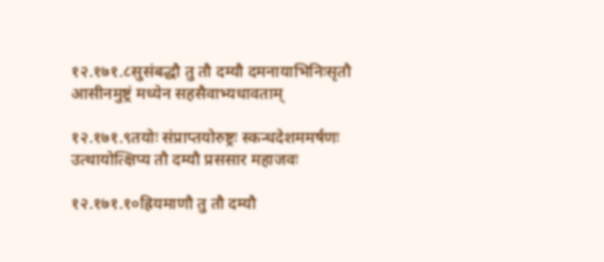१२.१७१.८सुसंबद्धौ तु तौ दम्यौ दमनायाभिनिःसृतौ
आसीनमुष्ट्रं मध्येन सहसैवाभ्यधावताम्

१२.१७१.९तयोः संप्राप्तयोरुष्ट्रः स्कन्धदेशममर्षणः
उत्थायोत्क्षिप्य तौ दम्यौ प्रससार महाजवः

१२.१७१.१०ह्रियमाणौ तु तौ दम्यौ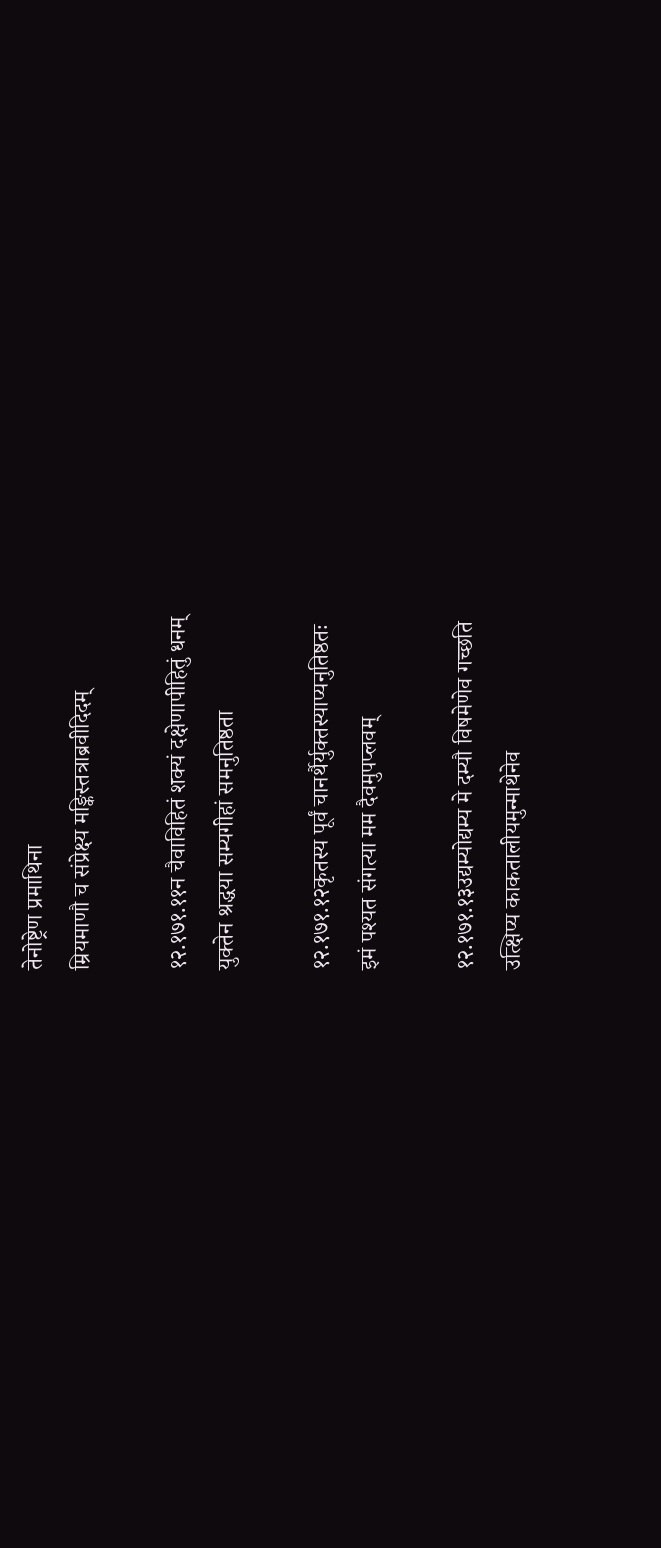तेनोष्ट्रेण प्रमाथिना
म्रियमाणौ च संप्रेक्ष्य मङ्किस्तत्राब्रवीदिदम्

१२.१७१.११न चैवाविहितं शक्यं दक्षेणापीहितुं धनम्
युक्तेन श्रद्धया सम्यगीहां समनुतिष्ठता

१२.१७१.१२कृतस्य पूर्वं चानर्थैर्युक्तस्याप्यनुतिष्ठतः
इमं पश्यत संगत्या मम दैवमुपप्लवम्

१२.१७१.१३उद्यम्योद्यम्य मे दम्यौ विषमेणेव गच्छति
उत्क्षिप्य काकतालीयमुन्माथेनेव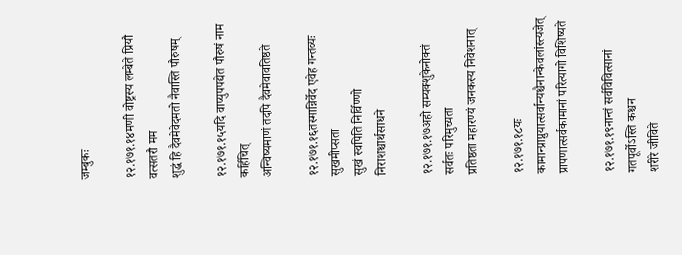जम्बुकः

१२.१७१.१४मणी वोष्ट्रस्य लम्बेते प्रियौ वत्सतरौ मम
शुद्धं हि दैवमेवेदमतो नैवास्ति पौरुषम्

१२.१७१.१५यदि वाप्युपपद्येत पौरुषं नाम कर्हिचित्
अन्विष्यमाणं तदपि दैवमेवावतिष्ठते

१२.१७१.१६तस्मान्निर्वेद एवेह गन्तव्यः सुखमीप्सता
सुखं स्वपिति निर्विण्णो निराशश्चार्थसाधने

१२.१७१.१७अहो सम्यक्शुकेनोक्तं सर्वतः परिमुच्यता
प्रतिष्ठता महारण्यं जनकस्य निवेशनात्

१२.१७१.१८यः कामान्प्राप्नुयात्सर्वान्यश्चैनान्केवलांस्त्यजेत्
प्रापणात्सर्वकामानां परित्यागो विशिष्यते

१२.१७१.१९नान्तं सर्वविवित्सानां गतपूर्वोऽस्ति कश्चन
शरीरे जीविते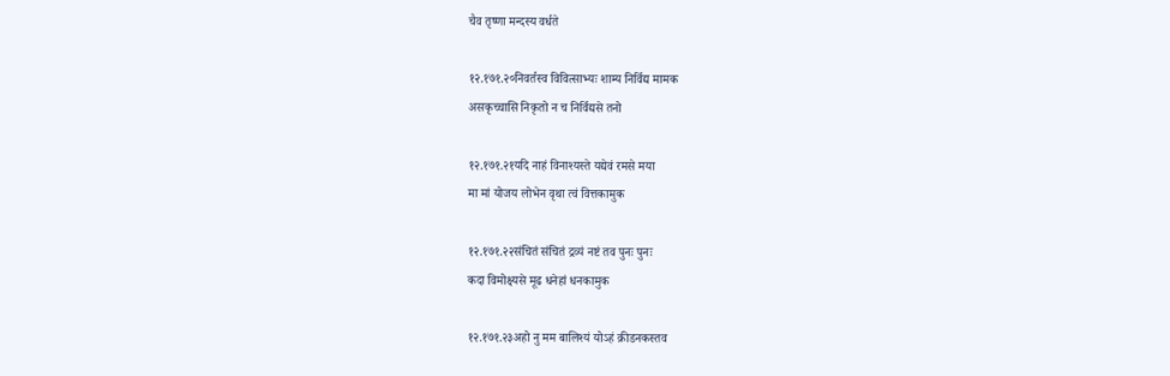चैव तृष्णा मन्दस्य वर्धते

१२.१७१.२०निवर्तस्व विवित्साभ्यः शाम्य निर्विद्य मामक
असकृच्चासि निकृतो न च निर्विद्यसे तनो

१२.१७१.२१यदि नाहं विनाश्यस्ते यद्येवं रमसे मया
मा मां योजय लोभेन वृथा त्वं वित्तकामुक

१२.१७१.२२संचितं संचितं द्रव्यं नष्टं तव पुनः पुनः
कदा विमोक्ष्यसे मूढ धनेहां धनकामुक

१२.१७१.२३अहो नु मम बालिश्यं योऽहं क्रीडनकस्तव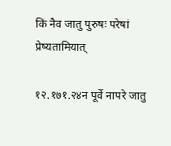किं नैव जातु पुरुषः परेषां प्रेष्यतामियात्

१२.१७१.२४न पूर्वे नापरे जातु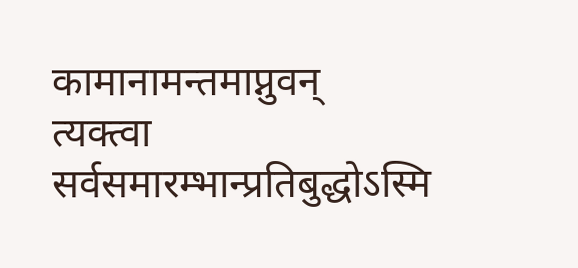कामानामन्तमाप्नुवन्
त्यक्त्वा सर्वसमारम्भान्प्रतिबुद्धोऽस्मि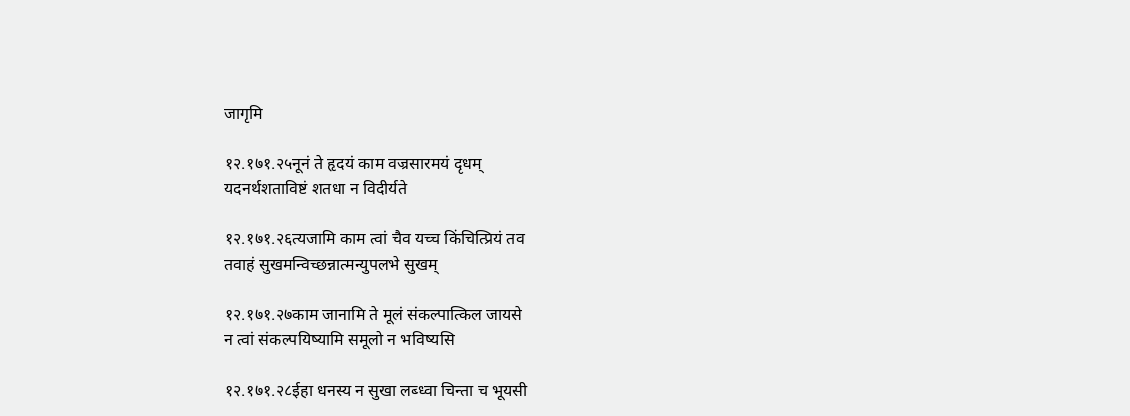जागृमि

१२.१७१.२५नूनं ते हृदयं काम वज्रसारमयं दृधम्
यदनर्थशताविष्टं शतधा न विदीर्यते

१२.१७१.२६त्यजामि काम त्वां चैव यच्च किंचित्प्रियं तव
तवाहं सुखमन्विच्छन्नात्मन्युपलभे सुखम्

१२.१७१.२७काम जानामि ते मूलं संकल्पात्किल जायसे
न त्वां संकल्पयिष्यामि समूलो न भविष्यसि

१२.१७१.२८ईहा धनस्य न सुखा लब्ध्वा चिन्ता च भूयसी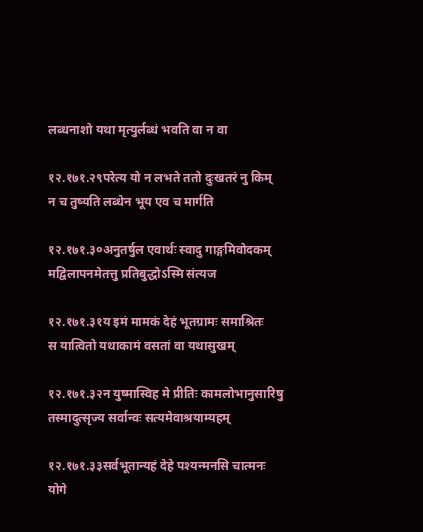लब्धनाशो यथा मृत्युर्लब्धं भवति वा न वा

१२.१७१.२९परेत्य यो न लभते ततो दुःखतरं नु किम्
न च तुष्यति लब्धेन भूय एव च मार्गति

१२.१७१.३०अनुतर्षुल एवार्थः स्वादु गाङ्गमिवोदकम्
मद्विलापनमेतत्तु प्रतिबुद्धोऽस्मि संत्यज

१२.१७१.३१य इमं मामकं देहं भूतग्रामः समाश्रितः
स यात्वितो यथाकामं वसतां वा यथासुखम्

१२.१७१.३२न युष्मास्विह मे प्रीतिः कामलोभानुसारिषु
तस्मादुत्सृज्य सर्वान्वः सत्यमेवाश्रयाम्यहम्

१२.१७१.३३सर्वभूतान्यहं देहे पश्यन्मनसि चात्मनः
योगे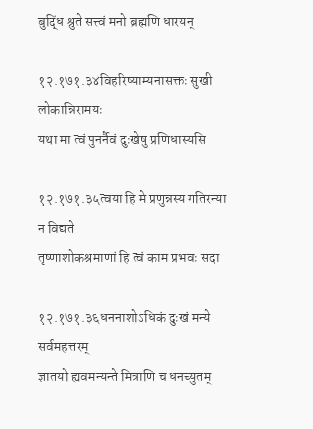बुद्धिं श्रुते सत्त्वं मनो ब्रह्मणि धारयन्

१२.१७१.३४विहरिष्याम्यनासक्तः सुखी लोकान्निरामयः
यथा मा त्वं पुनर्नैवं दुःखेषु प्रणिधास्यसि

१२.१७१.३५त्वया हि मे प्रणुन्नस्य गतिरन्या न विद्यते
तृष्णाशोकश्रमाणां हि त्वं काम प्रभवः सदा

१२.१७१.३६धननाशोऽधिकं दुःखं मन्ये सर्वमहत्तरम्
ज्ञातयो ह्यवमन्यन्ते मित्राणि च धनच्युतम्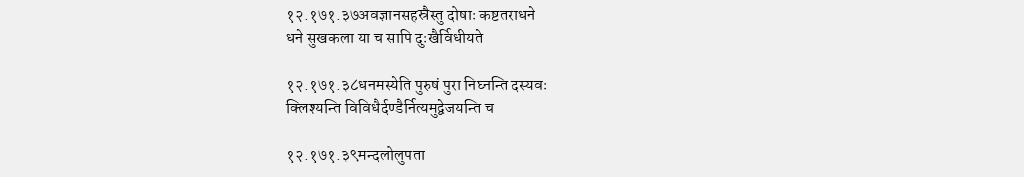१२.१७१.३७अवज्ञानसहस्रैस्तु दोषाः कष्टतराधने
धने सुखकला या च सापि दुःखैर्विधीयते

१२.१७१.३८धनमस्येति पुरुषं पुरा निघ्नन्ति दस्यवः
क्लिश्यन्ति विविधैर्दण्डैर्नित्यमुद्वेजयन्ति च

१२.१७१.३९मन्दलोलुपता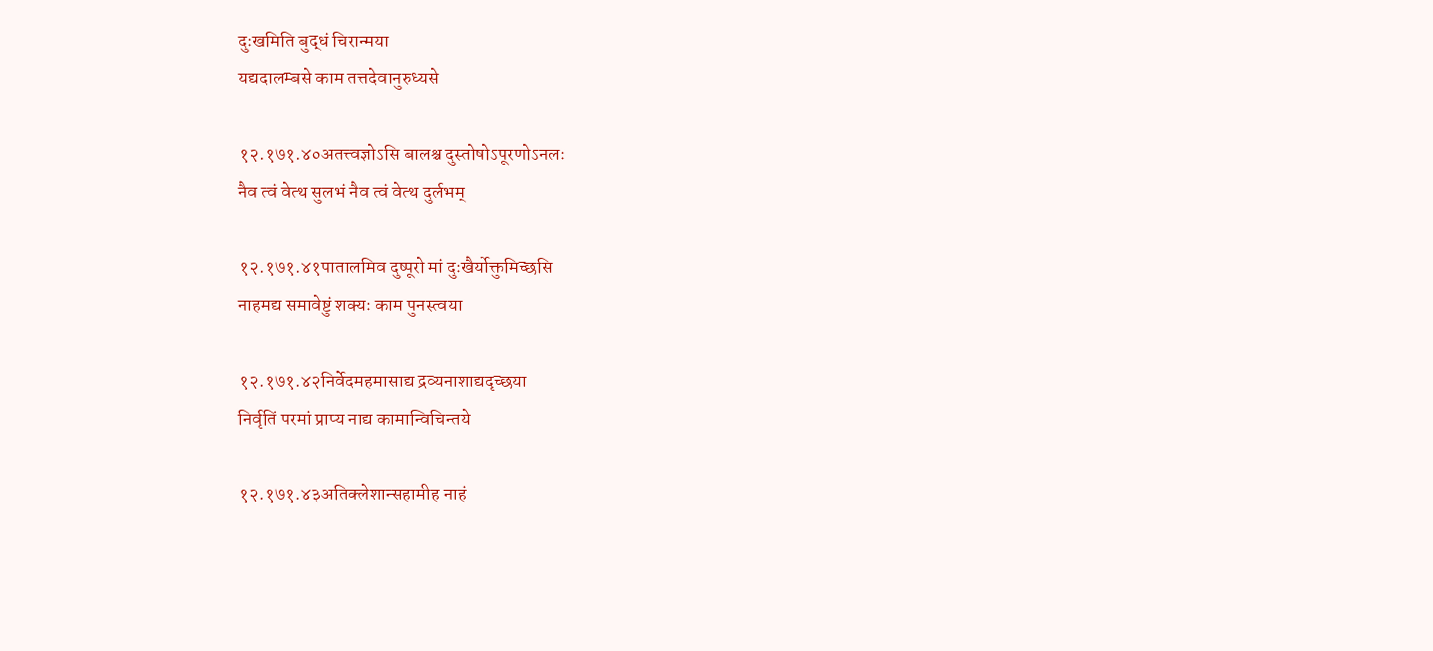दुःखमिति बुद्धं चिरान्मया
यद्यदालम्बसे काम तत्तदेवानुरुध्यसे

१२.१७१.४०अतत्त्वज्ञोऽसि बालश्च दुस्तोषोऽपूरणोऽनलः
नैव त्वं वेत्थ सुलभं नैव त्वं वेत्थ दुर्लभम्

१२.१७१.४१पातालमिव दुष्पूरो मां दुःखैर्योक्तुमिच्छसि
नाहमद्य समावेष्टुं शक्यः काम पुनस्त्वया

१२.१७१.४२निर्वेदमहमासाद्य द्रव्यनाशाद्यदृच्छया
निर्वृतिं परमां प्राप्य नाद्य कामान्विचिन्तये

१२.१७१.४३अतिक्लेशान्सहामीह नाहं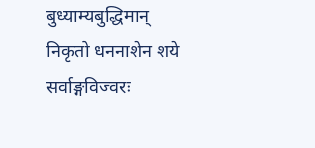बुध्याम्यबुद्धिमान्
निकृतो धननाशेन शये सर्वाङ्गविज्वरः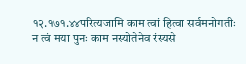१२.१७१.४४परित्यजामि काम त्वां हित्वा सर्वमनोगतीः
न त्वं मया पुनः काम नस्योतेनेव रंस्यसे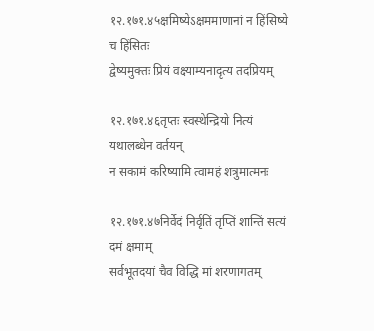१२.१७१.४५क्षमिष्येऽक्षममाणानां न हिंसिष्ये च हिंसितः
द्वेष्यमुक्तः प्रियं वक्ष्याम्यनादृत्य तदप्रियम्

१२.१७१.४६तृप्तः स्वस्थेन्द्रियो नित्यं यथालब्धेन वर्तयन्
न सकामं करिष्यामि त्वामहं शत्रुमात्मनः

१२.१७१.४७निर्वेदं निर्वृतिं तृप्तिं शान्तिं सत्यं दमं क्षमाम्
सर्वभूतदयां चैव विद्धि मां शरणागतम्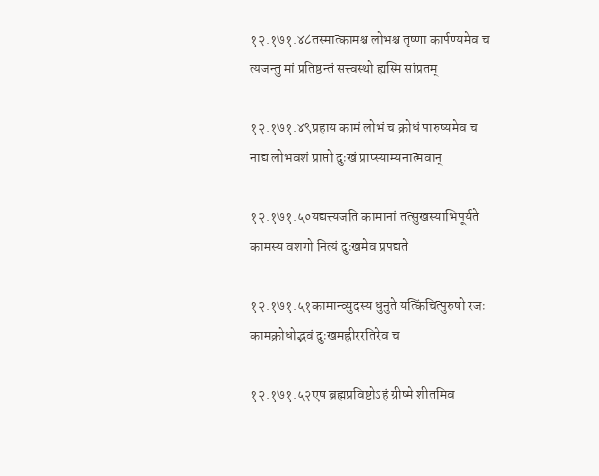१२.१७१.४८तस्मात्कामश्च लोभश्च तृष्णा कार्पण्यमेव च
त्यजन्तु मां प्रतिष्ठन्तं सत्त्वस्थो ह्यस्मि सांप्रतम्

१२.१७१.४९प्रहाय कामं लोभं च क्रोधं पारुष्यमेव च
नाद्य लोभवशं प्राप्तो दुःखं प्राप्स्याम्यनात्मवान्

१२.१७१.५०यद्यत्त्यजति कामानां तत्सुखस्याभिपूर्यते
कामस्य वशगो नित्यं दुःखमेव प्रपद्यते

१२.१७१.५१कामान्व्युदस्य धुनुते यत्किंचित्पुरुषो रजः
कामक्रोधोद्भवं दुःखमह्रीररतिरेव च

१२.१७१.५२एष ब्रह्मप्रविष्टोऽहं ग्रीष्मे शीतमिव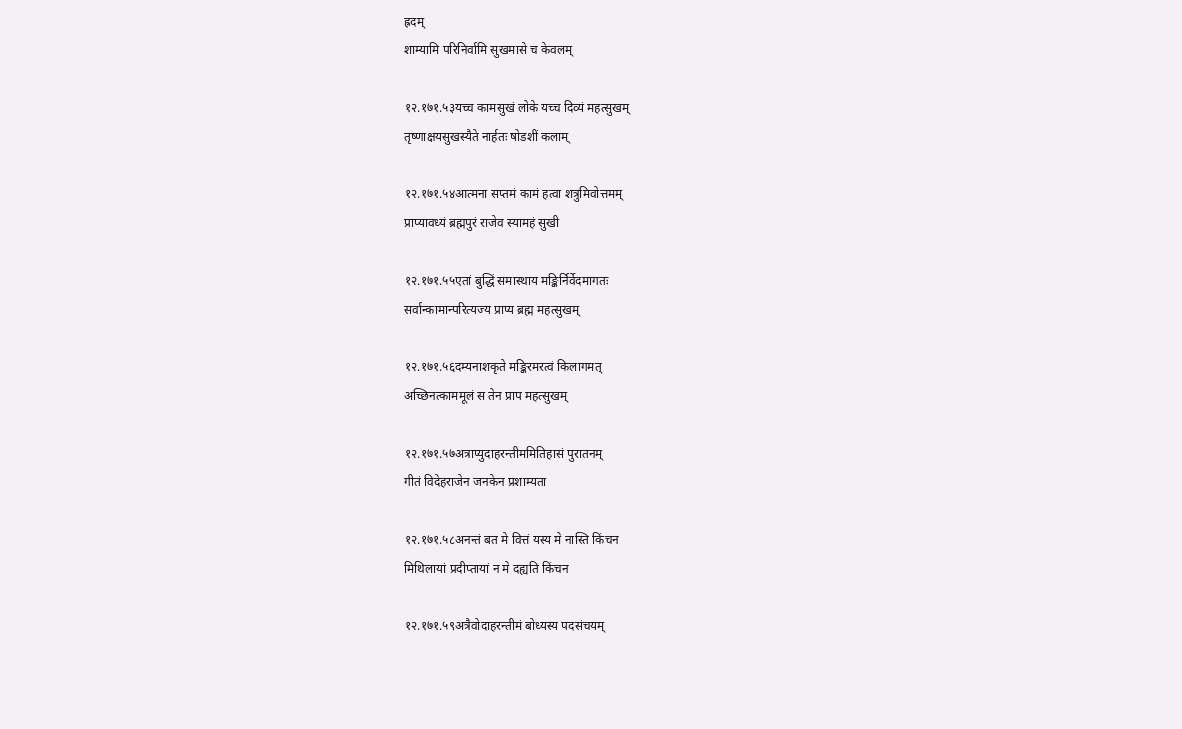ह्रदम्
शाम्यामि परिनिर्वामि सुखमासे च केवलम्

१२.१७१.५३यच्च कामसुखं लोके यच्च दिव्यं महत्सुखम्
तृष्णाक्षयसुखस्यैते नार्हतः षोडशीं कलाम्

१२.१७१.५४आत्मना सप्तमं कामं हत्वा शत्रुमिवोत्तमम्
प्राप्यावध्यं ब्रह्मपुरं राजेव स्यामहं सुखी

१२.१७१.५५एतां बुद्धिं समास्थाय मङ्किर्निर्वेदमागतः
सर्वान्कामान्परित्यज्य प्राप्य ब्रह्म महत्सुखम्

१२.१७१.५६दम्यनाशकृते मङ्किरमरत्वं किलागमत्
अच्छिनत्काममूलं स तेन प्राप महत्सुखम्

१२.१७१.५७अत्राप्युदाहरन्तीममितिहासं पुरातनम्
गीतं विदेहराजेन जनकेन प्रशाम्यता

१२.१७१.५८अनन्तं बत मे वित्तं यस्य मे नास्ति किंचन
मिथिलायां प्रदीप्तायां न मे दह्यति किंचन

१२.१७१.५९अत्रैवोदाहरन्तीमं बोध्यस्य पदसंचयम्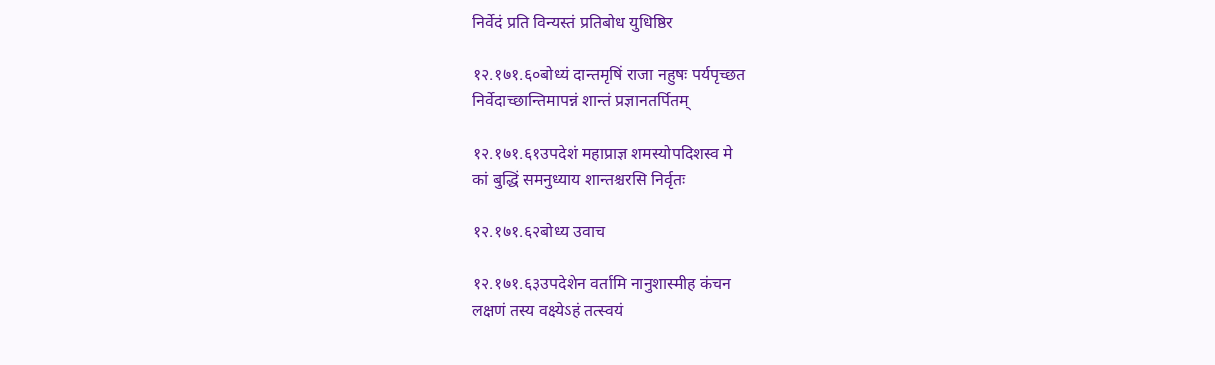निर्वेदं प्रति विन्यस्तं प्रतिबोध युधिष्ठिर

१२.१७१.६०बोध्यं दान्तमृषिं राजा नहुषः पर्यपृच्छत
निर्वेदाच्छान्तिमापन्नं शान्तं प्रज्ञानतर्पितम्

१२.१७१.६१उपदेशं महाप्राज्ञ शमस्योपदिशस्व मे
कां बुद्धिं समनुध्याय शान्तश्चरसि निर्वृतः

१२.१७१.६२बोध्य उवाच

१२.१७१.६३उपदेशेन वर्तामि नानुशास्मीह कंचन
लक्षणं तस्य वक्ष्येऽहं तत्स्वयं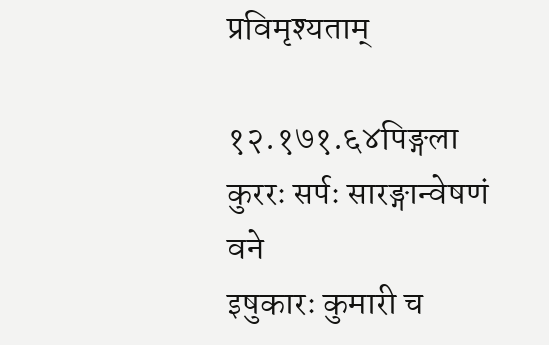प्रविमृश्यताम्

१२.१७१.६४पिङ्गला कुररः सर्पः सारङ्गान्वेषणं वने
इषुकारः कुमारी च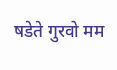षडेते गुरवो मम